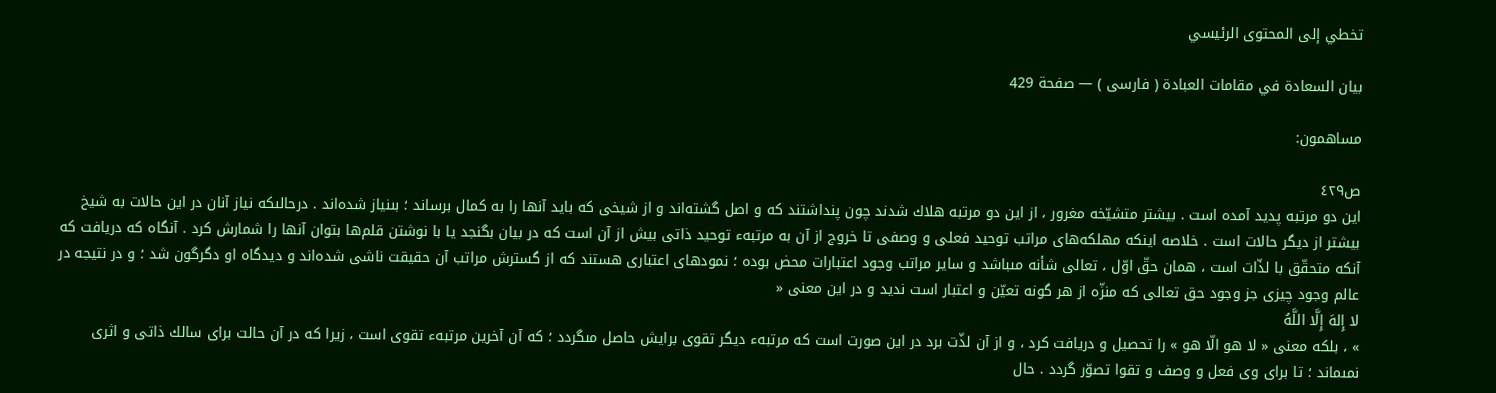تخطي إلى المحتوى الرئيسي

بيان السعادة في مقامات العبادة ( فارسى ) — صفحة 429

مساهمون:

ص٤٢٩
اين دو مرتبه پديد آمده است . بيشتر متشيّخه مغرور ، از اين دو مرتبه هلاك شدند چون پنداشتند كه و اصل گشته‌اند و از شيخى كه بايد آنها را به كمال برساند ؛ بىنياز شده‌اند . درحالىكه نياز آنان در اين حالات به شيخ بيشتر از ديگر حالات است . خلاصه اينكه مهلكه‌هاى مراتب توحيد فعلى و وصفى تا خروج از آن به مرتبهء توحيد ذاتى بيش از آن است كه در بيان بگنجد يا با نوشتن قلم‌ها بتوان آنها را شمارش كرد . آنگاه كه دريافت كه آنكه متحقّق با لذّات است ، همان حقّ اوّل ، تعالى شأنه مىباشد و ساير مراتب وجود اعتبارات محض بوده ؛ نمودهاى اعتبارى هستند كه از گسترش مراتب آن حقيقت ناشى شده‌اند و ديدگاه او دگرگون شد ؛ و در نتيجه در عالم وجود چيزى جز وجود حق تعالى كه منزّه از هر گونه تعيّن و اعتبار است نديد و در اين معنى «
لا إِلهَ إِلَّا اللَّهُ
» ، بلكه معنى « لا هو الّا هو » را تحصيل و دريافت كرد ، و از آن لذّت برد در اين صورت است كه مرتبهء ديگر تقوى برايش حاصل مىگردد ؛ كه آن آخرين مرتبهء تقوى است ، زيرا كه در آن حالت براى سالك ذاتى و اثرى نمىماند ؛ تا براى وى فعل و وصف و تقوا تصوّر گردد . حال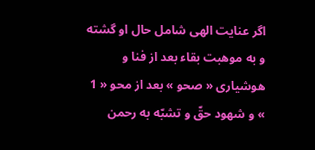اگر عنايت الهى شامل حال او گشته و به موهبت بقاء بعد از فنا و هوشيارى « صحو » بعد از محو « 1 » و شهود حقّ و تشبّه به رحمن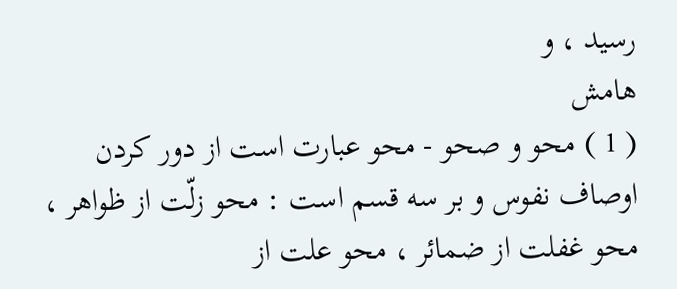رسيد ، و
هامش
( 1 ) محو و صحو - محو عبارت است از دور كردن اوصاف نفوس و بر سه قسم است : محو زلّت از ظواهر ، محو غفلت از ضمائر ، محو علت از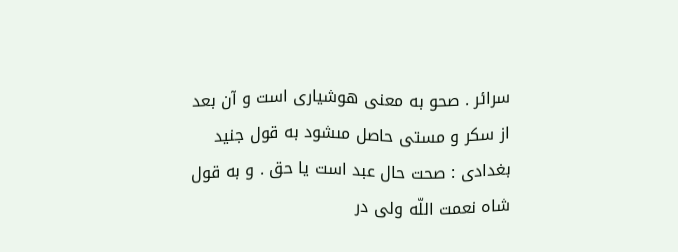سرائر . صحو به معنى هوشيارى است و آن بعد از سكر و مستى حاصل مىشود به قول جنيد بغدادى : صحت حال عبد است يا حق . و به قول شاه نعمت اللّه ولى در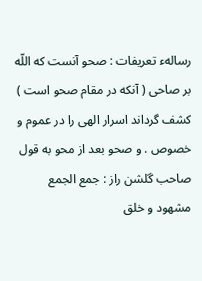رسالهء تعريفات : صحو آنست كه اللّه بر صاحى ( آنكه در مقام صحو است ) كشف گرداند اسرار الهى را در عموم و خصوص . و صحو بعد از محو به قول صاحب گلشن راز : جمع الجمع مشهود و خلق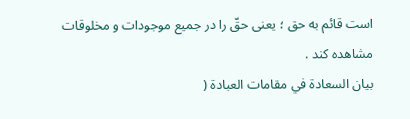است قائم به حق ؛ يعنى حقّ را در جميع موجودات و مخلوقات مشاهده كند .
بيان السعادة في مقامات العبادة (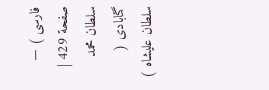فارسى ) — صفحة 429 | سلطان محمد گنابادى ( سلطان عليشاه )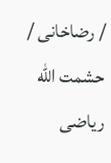/ رضاخانى / حشمت الله رياضى